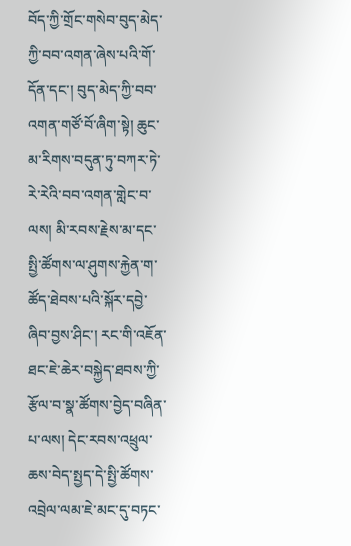བོད་ཀྱི་གྲོང་གསེབ་བུད་མེད་ཀྱི་བབ་འགན་ཞེས་པའི་གོ་དོན་དང་། བུད་མེད་ཀྱི་བབ་འགན་གཙོ་བོ་ཞིག་སྟེ། ཆུང་མ་རིགས་བདུན་ཏུ་བཀར་ཏེ་རེ་རེའི་བབ་འགན་གླེང་བ་ལས། མི་རབས་རྗེས་མ་དང་སྤྱི་ཚོགས་ལ་ཤུགས་རྐྱེན་ག་ཚོད་ཐེབས་པའི་སྐོར་དབྱེ་ཞིབ་བྱས་ཤིང་། རང་གི་འཇོན་ཐང་ཇེ་ཆེར་བསྐྱེད་ཐབས་ཀྱི་རྩོལ་བ་སྣ་ཚོགས་བྱེད་བཞིན་པ་ལས། དེང་རབས་འཕྲུལ་ཆས་བེད་སྤྱད་དེ་སྤྱི་ཚོགས་འབྲེལ་ལམ་ཇེ་མང་དུ་བཏང་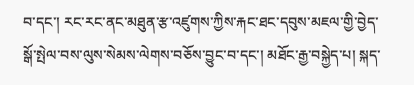བ་དང་། རང་རང་ནང་མཐུན་རྩ་འཛུགས་ཀྱིས་རྐང་ཐང་དབུས་མཇལ་གྱི་བྱེད་སྒོ་སྤེལ་བས་ལུས་སེམས་ལེགས་བཅོས་བྱུང་བ་དང་། མཐོང་རྒྱ་བསྐྱེད་པ། སྐད་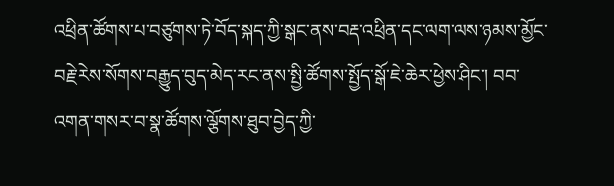འཕྲིན་ཚོགས་པ་བཙུགས་ཏེ་བོད་སྐད་ཀྱི་སྒང་ནས་བརྡ་འཕྲིན་དང་ལག་ལས་ཉམས་མྱོང་བརྗེ་རེས་སོགས་བརྒྱུད་བུད་མེད་རང་ནས་སྤྱི་ཚོགས་སྤྱོད་སྒོ་ཇེ་ཆེར་ཕྱེས་ཤིང་། བབ་འགན་གསར་བ་སྣ་ཚོགས་ལྕོགས་ཐུབ་བྱེད་ཀྱི་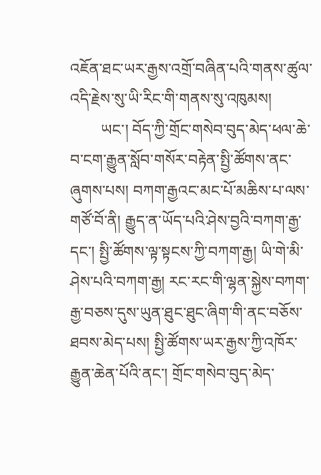འཇོན་ཐང་ཡར་རྒྱས་འགྲོ་བཞིན་པའི་གནས་ཚུལ་འདི་རྗེས་སུ་ཡི་རིང་གི་གནས་སུ་འཁུམས།
        ཡང་། བོད་ཀྱི་གྲོང་གསེབ་བུད་མེད་ཕལ་ཆེ་བ་ངག་རྒྱུན་སློབ་གསོར་བརྟེན་སྤྱི་ཚོགས་ནང་ཞུགས་པས། བཀག་རྒྱའང་མང་པོ་མཆིས་པ་ལས་གཙོ་བོ་ནི། རྒྱུད་ན་ཡོད་པའི་ཤེས་བྱའི་བཀག་རྒྱ་དང་། སྤྱི་ཚོགས་ལྟ་སྟངས་ཀྱི་བཀག་རྒྱ། ཡི་གེ་མི་ཤེས་པའི་བཀག་རྒྱ། རང་རང་གི་ལྷན་སྐྱེས་བཀག་རྒྱ་བཅས་དུས་ཡུན་ཐུང་ཐུང་ཞིག་གི་ནང་བཅོས་ཐབས་མེད་པས། སྤྱི་ཚོགས་ཡར་རྒྱས་ཀྱི་འཁོར་རྒྱུན་ཆེན་པོའི་ནང་། གྲོང་གསེབ་བུད་མེད་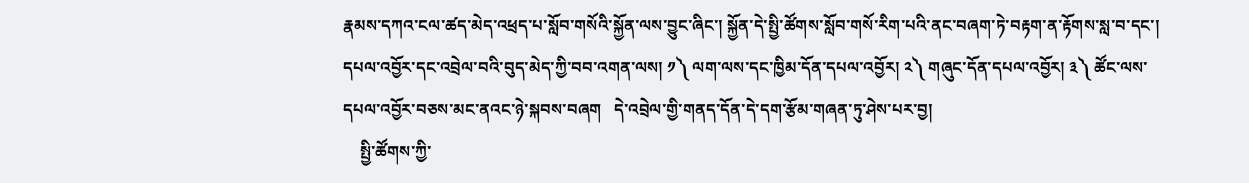རྣམས་དཀའ་ངལ་ཚད་མེད་འཕྲད་པ་སློབ་གསོའི་སྐྱོན་ལས་བྱུང་ཞིང་། སྐྱོན་དེ་སྤྱི་ཚོགས་སློབ་གསོ་རིག་པའི་ནང་བཞག་ཏེ་བརྟག་ན་རྟོགས་སླ་བ་དང་། དཔལ་འབྱོར་དང་འབྲེལ་བའི་བུད་མེད་ཀྱི་བབ་འགན་ལས། ༡༽ ལག་ལས་དང་ཁྱིམ་དོན་དཔལ་འབྱོར། ༢༽ གཞུང་དོན་དཔལ་འབྱོར། ༣༽ ཚོང་ལས་དཔལ་འབྱོར་བཅས་མང་ནའང་ཉེ་སྐབས་བཞག   དེ་འབྲེལ་གྱི་གནད་དོན་དེ་དག་རྩོམ་གཞན་ཏུ་ཤེས་པར་བྱ།
    སྤྱི་ཚོགས་ཀྱི་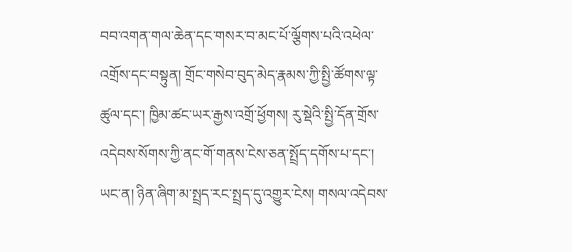བབ་འགན་གལ་ཆེན་དང་གསར་བ་མང་པོ་ལྕོགས་པའི་འཕེལ་འགྲོས་དང་བསྟུན། གྲོང་གསེབ་བུད་མེད་རྣམས་ཀྱི་སྤྱི་ཚོགས་ལྟ་ཚུལ་དང་། ཁྱིམ་ཚང་ཡར་རྒྱས་འགྲོ་ཕྱོགས། རུ་སྡེའི་སྤྱི་དོན་གྲོས་འདེབས་སོགས་ཀྱི་ནང་གོ་གནས་ངེས་ཅན་སྤྲོད་དགོས་པ་དང་། ཡང་ན། ཉིན་ཞིག་མ་སྤྲད་རང་སྤྲད་དུ་འགྱུར་ངེས། གསལ་འདེབས་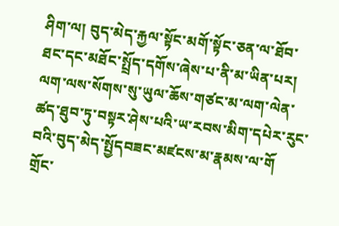ཤིག་ལ། བུད་མེད་རྐྱལ་སྟོང་མགོ་སྟོང་ཅན་ལ་ཐོབ་ཐང་དང་མཐོང་སྤྲོད་དགོས་ཞེས་པ་ནི་མ་ཡིན་པར། ལག་ལས་སོགས་སུ་ཡུལ་ཆོས་གཙང་མ་ལག་ལེན་ཚད་ཐུབ་ཏུ་བསྟར་ཤེས་པའི་ཡ་རབས་མིག་དཔེར་རུང་བའི་བུད་མེད་སྤྱོདབཟང་མཛངས་མ་རྣམས་ལ་གོ   གྲོང་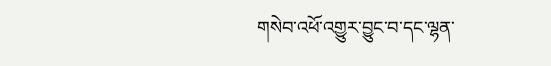གསེབ་འཕོ་འགྱུར་བྱུང་བ་དང་ལྷན་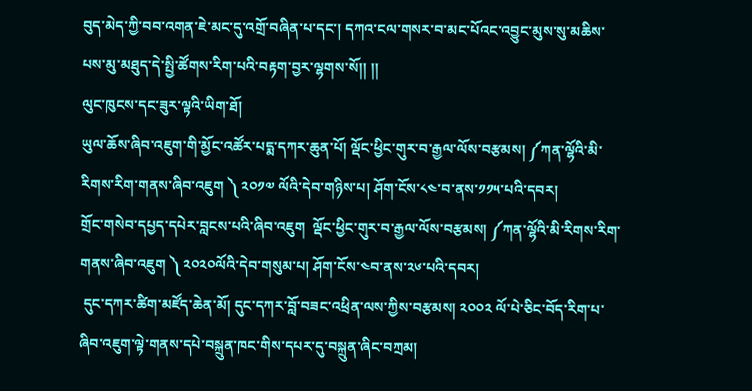བུད་མེད་ཀྱི་བབ་འགན་ཇེ་མང་དུ་འགྲོ་བཞིན་པ་དང་། དཀའ་ངལ་གསར་བ་མང་པོའང་འབྱུང་མུས་སུ་མཆིས་པས་མུ་མཐུད་དེ་སྤྱི་ཚོགས་རིག་པའི་བརྟག་བྱར་ལྷགས་སོ།། །།
ལུང་ཁུངས་དང་ཟུར་ལྟའི་ཡིག་ཐོ།
ཡུལ་ཆོས་ཞིབ་འཇུག་གི་མྱོང་འཚོར་པདྨ་དཀར་ཆུན་པོ། ལྡོང་ཕྱིང་གུར་བ་རྒྱལ་ལོས་བརྩམས། ༼ཀན་ལྷོའི་མི་རིགས་རིག་གནས་ཞིབ་འཇུག ༽ ༢༠༡༧ ལོའི་དེབ་གཉིས་པ། ཤོག་ངོས་༨༤་བ་ནས་༡༡༥་པའི་དབར།
གྲོང་གསེབ་དཔྱད་དཔེར་བླངས་པའི་ཞིབ་འཇུག  ལྡོང་ཕྱིང་གུར་བ་རྒྱལ་ལོས་བརྩམས། ༼ཀན་ལྷོའི་མི་རིགས་རིག་གནས་ཞིབ་འཇུག ༽ ༢༠༢༠ལོའི་དེབ་གསུམ་པ། ཤོག་ངོས་༤བ་ནས་༢༦་པའི་དབར།
 དུང་དཀར་ཚིག་མཛོད་ཆེན་མོ། དུང་དཀར་བློ་བཟང་འཕྲིན་ལས་ཀྱིས་བརྩམས། ༢༠༠༢ ལོ་པེ་ཅིང་བོད་རིག་པ་ཞིབ་འཇུག་ལྟེ་གནས་དཔེ་བསྐྲུན་ཁང་གིས་དཔར་དུ་བསྐྲུན་ཞིང་བཀྲམ།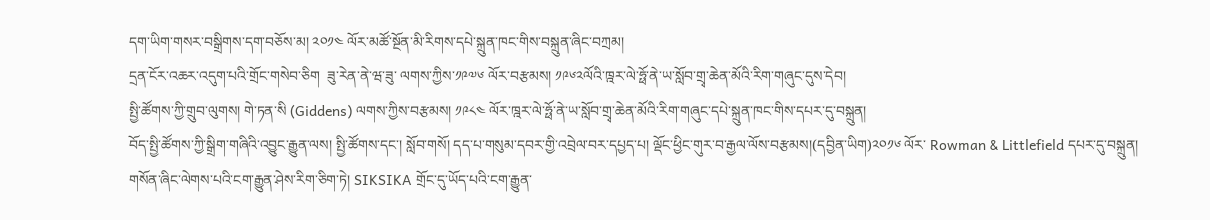དག་ཡིག་གསར་བསྒྲིགས་དག་བཅོས་མ། ༢༠༡༤ ལོར་མཚོ་སྔོན་མི་རིགས་དཔེ་སྐྲུན་ཁང་གིས་བསྐྲུན་ཞིང་བཀྲམ།
དྲན་ངོར་འཆར་འདུག་པའི་གྲོང་གསེབ་ཅིག  ཟུ་རེན་ནེ་ཝ་ཟུ་ ལགས་ཀྱིས་༡༩༧༦ ལོར་བརྩམས། ༡༩༦༢ལོའི་ཁྰར་ལེ་ཧྥོ་ནེ་ཡ་སློབ་གྲྭ་ཆེན་མོའི་རིག་གཞུང་དུས་དེབ།
སྤྱི་ཚོགས་ཀྱི་གྲུབ་ལུགས། གེ་ཏན་སི (Giddens) ལགས་ཀྱིས་བརྩམས། ༡༩༨༤ ལོར་ཁྰར་ལེ་ཧྥོ་ནེ་ཡ་སློབ་གྲྭ་ཆེན་མོའི་རིག་གཞུང་དཔེ་སྐྲུན་ཁང་གིས་དཔར་དུ་བསྐྲུན།
བོད་སྤྱི་ཚོགས་ཀྱི་སྒྲིག་གཞིའི་འབྱུང་རྒྱུན་ལས། སྤྱི་ཚོགས་དང་། སློབ་གསོ། དད་པ་གསུམ་དབར་གྱི་འབྲེལ་བར་དཔྱད་པ། ལྡོང་ཕྱིང་གུར་བ་རྒྱལ་ལོས་བརྩམས།(དབྱིན་ཡིག)༢༠༡༦ ལོར་ Rowman & Littlefield དཔར་དུ་བསྐྲུན།
གསོན་ཞིང་ལེགས་པའི་ངག་རྒྱུན་ཤེས་རིག་ཅིག་ཏེ། SIKSIKA གྲོང་དུ་ཡོད་པའི་ངག་རྒྱུན་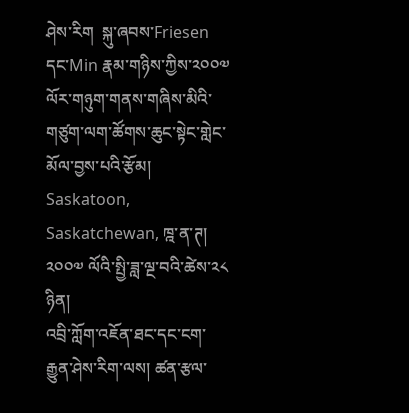ཤེས་རིག  སྐུ་ཞབས་Friesen དང་Min རྣམ་གཉིས་ཀྱིས་༢༠༠༧ ལོར་གཉུག་གནས་གཞིས་མིའི་གཙུག་ལག་ཚོགས་ཆུང་སྟེང་གླེང་མོལ་བྱས་པའི་རྩོམ། Saskatoon, Saskatchewan, ཁྰ་ན་ཊ། ༢༠༠༧ ལོའི་སྤྱི་ཟླ་ལྔ་བའི་ཚེས་༢༨ ཉིན།
འབྲི་ཀློག་འཇོན་ཐང་དང་ངག་རྒྱུན་ཤེས་རིག་ལས། ཚན་རྩལ་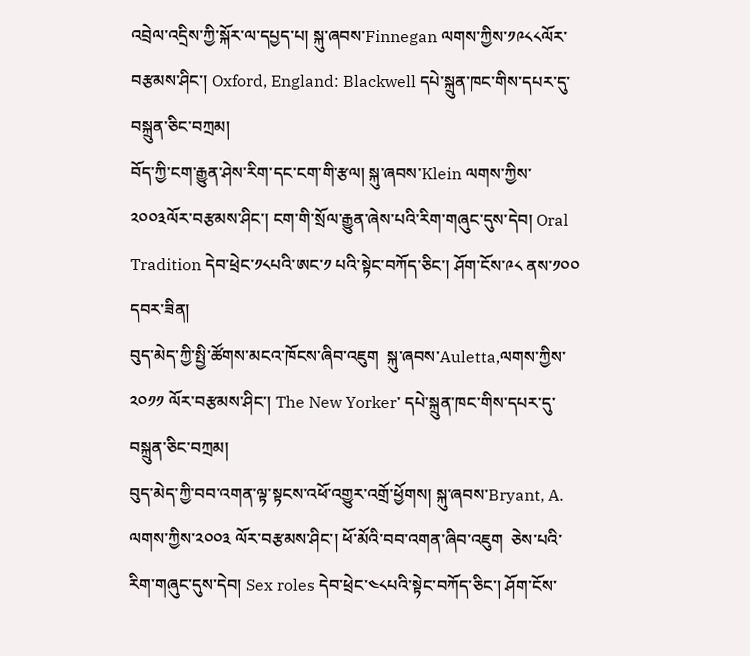འབྲེལ་འདྲིས་ཀྱི་སྐོར་ལ་དཔྱད་པ། སྐུ་ཞབས་Finnegan ལགས་ཀྱིས་༡༩༨༨ལོར་བརྩམས་ཤིང་། Oxford, England: Blackwell དཔེ་སྐྲུན་ཁང་གིས་དཔར་དུ་བསྐྲུན་ཅིང་བཀྲམ།
བོད་ཀྱི་ངག་རྒྱུན་ཤེས་རིག་དང་ངག་གི་རྩལ། སྐུ་ཞབས་Klein ལགས་ཀྱིས་༢༠༠༣ལོར་བརྩམས་ཤིང་། ངག་གི་སྲོལ་རྒྱུན་ཞེས་པའི་རིག་གཞུང་དུས་དེབ། Oral Tradition དེབ་ཕྲེང་༡༨པའི་ཨང་༡ པའི་སྟེང་བཀོད་ཅིང་། ཤོག་ངོས་༩༨ ནས་༡༠༠ དབར་ཟིན།
བུད་མེད་ཀྱི་སྤྱི་ཚོགས་མངའ་ཁོངས་ཞིབ་འཇུག  སྐུ་ཞབས་Auletta,ལགས་ཀྱིས་༢༠༡༡ ལོར་བརྩམས་ཤིང་། The New Yorker་ དཔེ་སྐྲུན་ཁང་གིས་དཔར་དུ་བསྐྲུན་ཅིང་བཀྲམ།
བུད་མེད་ཀྱི་བབ་འགན་ལྟ་སྟངས་འཕོ་འགྱུར་འགྲོ་ཕྱོགས། སྐུ་ཞབས་Bryant, A. ལགས་ཀྱིས་༢༠༠༣ ལོར་བརྩམས་ཤིང་། ཕོ་མོའི་བབ་འགན་ཞིབ་འཇུག  ཅེས་པའི་རིག་གཞུང་དུས་དེབ། Sex roles དེབ་ཕྲེང་༤༨པའི་སྟེང་བཀོད་ཅིང་། ཤོག་ངོས་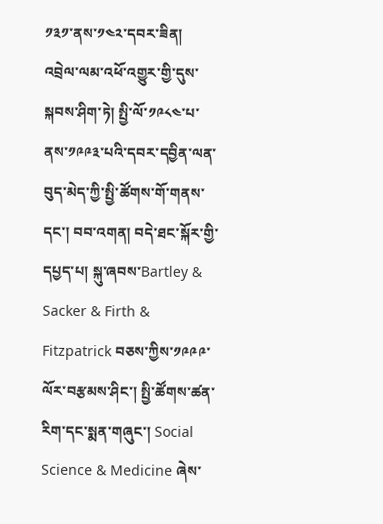༡༣༡་ནས་༡༤༢་དབར་ཟིན།
འབྲེལ་ལམ་འཕོ་འགྱུར་གྱི་དུས་སྐབས་ཤིག་ཏེ། སྤྱི་ལོ་༡༩༨༤་པ་ནས་༡༩༩༣་པའི་དབར་དབྱིན་ལན་བུད་མེད་ཀྱི་སྤྱི་ཚོགས་གོ་གནས་དང་། བབ་འགན། བདེ་ཐང་སྐོར་གྱི་དཔྱད་པ། སྐུ་ཞབས་Bartley & Sacker & Firth & Fitzpatrick བཅས་ཀྱིས་༡༩༩༩་ལོར་བརྩམས་ཤིང་། སྤྱི་ཚོགས་ཚན་རིག་དང་སྨན་གཞུང་། Social Science & Medicine ཞེས་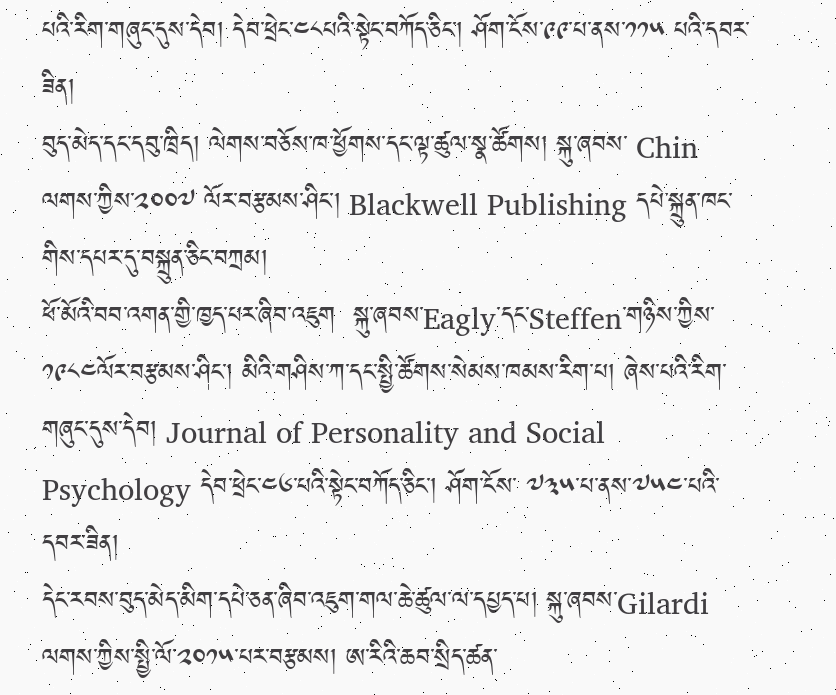པའི་རིག་གཞུང་དུས་དེབ། དེབ་ཕྲེང་༤༨པའི་སྟེང་བཀོད་ཅིང་། ཤོག་ངོས་༩༩་པ་ནས་༡༡༥ པའི་དབར་ཟིན།
བུད་མེད་དང་དབུ་ཁྲིད། ལེགས་བཅོས་ཁ་ཕྱོགས་དང་ལྟ་ཚུལ་སྣ་ཚོགས། སྐུ་ཞབས་ Chin ལགས་ཀྱིས་༢༠༠༧ ལོར་བརྩམས་ཤིང་། Blackwell Publishing དཔེ་སྐྲུན་ཁང་གིས་དཔར་དུ་བསྐྲུན་ཅིང་བཀྲམ།
ཕོ་མོའི་བབ་འགན་གྱི་ཁྱད་པར་ཞིབ་འཇུག  སྐུ་ཞབས་Eagly་དང་Steffen་གཉིས་ཀྱིས་༡༩༨༤ལོར་བརྩམས་ཤིང་། མིའི་གཤིས་ཀ་དང་སྤྱི་ཚོགས་སེམས་ཁམས་རིག་པ། ཞེས་པའི་རིག་གཞུང་དུས་དེབ། Journal of Personality and Social Psychology དེབ་ཕྲེང་༤༦་པའི་སྟེང་བཀོད་ཅིང་། ཤོག་ངོས་ ༧༣༥་པ་ནས་༧༥༤་པའི་དབར་ཟིན།
དེང་རབས་བུད་མེད་མིག་དཔེ་ཅན་ཞིབ་འཇུག་གལ་ཆེ་ཚུལ་ལ་དཔྱད་པ། སྐུ་ཞབས་Gilardi ལགས་ཀྱིས་སྤྱི་ལོ་༢༠༡༥་པར་བརྩམས། ཨ་རིའི་ཆབ་སྲིད་ཚན་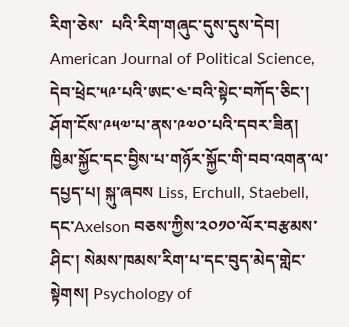རིག་ཅེས་  པའི་རིག་གཞུང་དུས་དུས་དེབ། American Journal of Political Science, དེབ་ཕྲེང་༥༩་པའི་ཨང་༤་བའི་སྟེང་བཀོད་ཅིང་། ཤོག་ངོས་༩༥༧་པ་ནས་༩༧༠་པའི་དབར་ཟིན།
ཁྱིམ་སྐྱོང་དང་བྱིས་པ་གཉོར་སྐྱོང་གི་བབ་འགན་ལ་དཔྱད་པ། སྐུ་ཞབས Liss, Erchull, Staebell, དང་Axelson བཅས་ཀྱིས་༢༠༡༠་ལོར་བརྩམས་ཤིང་། སེམས་ཁམས་རིག་པ་དང་བུད་མེད་གླེང་སྟེགས། Psychology of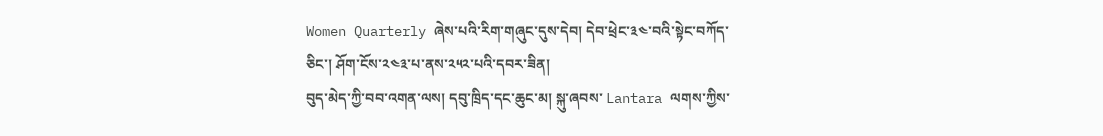Women Quarterly ཞེས་པའི་རིག་གཞུང་དུས་དེབ། དེབ་ཕྲེང་༣༤་བའི་སྟེང་བཀོད་         ཅིང་། ཤོག་ངོས་༢༤༣་པ་ནས་༢༥༢་པའི་དབར་ཟིན།
བུད་མེད་ཀྱི་བབ་འགན་ལས། དབུ་ཁྲིད་དང་ཆུང་མ། སྐུ་ཞབས་ Lantara ལགས་ཀྱིས་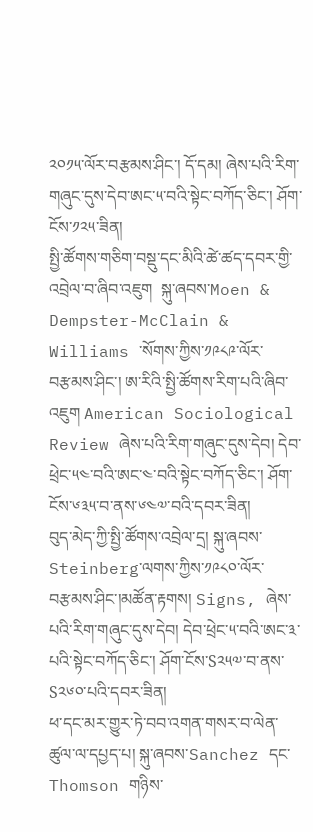༢༠༡༥་ལོར་བརྩམས་ཤིང་། དོ་དམ། ཞེས་པའི་རིག་གཞུང་དུས་དེབ་ཨང་༥་བའི་སྟེང་བཀོད་ཅིང་། ཤོག་ངོས་༡༢༥་ཟིན།
སྤྱི་ཚོགས་གཅིག་བསྡུ་དང་མིའི་ཚེ་ཚད་དབར་གྱི་འབྲེལ་བ་ཞིབ་འཇུག  སྐུ་ཞབས་Moen & Dempster-McClain & Williams ་སོགས་ཀྱིས་༡༩༨༩་ལོར་བརྩམས་ཤིང་། ཨ་རིའི་སྤྱི་ཚོགས་རིག་པའི་ཞིབ་འཇུག American Sociological Review ཞེས་པའི་རིག་གཞུང་དུས་དེབ། དེབ་ཕྲེང་༥༤་བའི་ཨང་༤་བའི་སྟེང་བཀོད་ཅིང་། ཤོག་ངོས་༦༣༥་བ་ནས་༦༤༧་བའི་དབར་ཟིན།
བུད་མེད་ཀྱི་སྤྱི་ཚོགས་འབྲེལ་དྲ། སྐུ་ཞབས་Steinberg་ལགས་ཀྱིས་༡༩༨༠་ལོར་བརྩམས་ཤིང་།མཚོན་རྟགས། Signs, ཞེས་པའི་རིག་གཞུང་དུས་དེབ། དེབ་ཕྲེང་༥་བའི་ཨང་༣་པའི་སྟེང་བཀོད་ཅིང་། ཤོག་ངོས་S༢༥༧་བ་ནས་S༢༦༠་པའི་དབར་ཟིན།
ཕ་དང་མར་གྱུར་ཏེ་བབ་འགན་གསར་བ་ལེན་ཚུལ་ལ་དཔྱད་པ། སྐུ་ཞབས་Sanchez དང་Thomson གཉིས་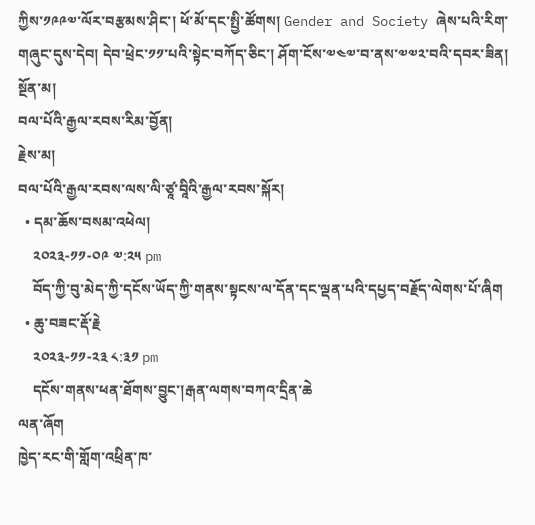ཀྱིས་༡༩༩༧་ལོར་བརྩམས་ཤིང་། ཕོ་མོ་དང་སྤྱི་ཚོགས། Gender and Society ཞེས་པའི་རིག་གཞུང་དུས་དེབ། དེབ་ཕྲེང་༡༡་པའི་སྟེང་བཀོད་ཅིང་། ཤོག་ངོས་༧༤༧་བ་ནས་༧༧༢་བའི་དབར་ཟིན།
སྔོན་མ།
བལ་པོའི་རྒྱལ་རབས་རིམ་བྱོན།
རྗེས་མ།
བལ་པོའི་རྒྱལ་རབས་ལས་ལི་ཙཱ་བཱིའི་རྒྱལ་རབས་སྐོར།
  • དམ་ཆོས་བསམ་འཕེལ།
    ༢༠༢༣-༡༡-༠༩ ༧:༢༥ pm
    བོད་ཀྱི་བུ་མེད་ཀྱི་དངོས་ཡོད་ཀྱི་གནས་སྟངས་ལ་དོན་དང་ལྡན་པའི་དཔྱད་བརྗོད་ལེགས་པོ་ཞིག
  • ཆུ་བཟང་རྡོ་རྗེ
    ༢༠༢༣-༡༡-༢༣ ༨:༣༡ pm
    དངོས་གནས་ཕན་ཐོགས་བྱུང་།རྒན་ལགས་བཀའ་དྲིན་ཆེ
ལན་ཞོག
ཁྱེད་རང་གི་གློག་འཕྲིན་ཁ་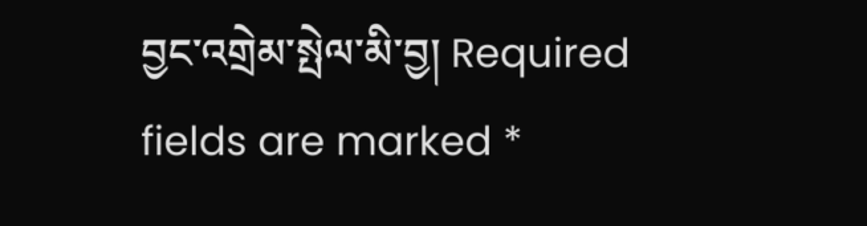བྱང་འགྲེམ་སྤེལ་མི་བྱ། Required fields are marked *